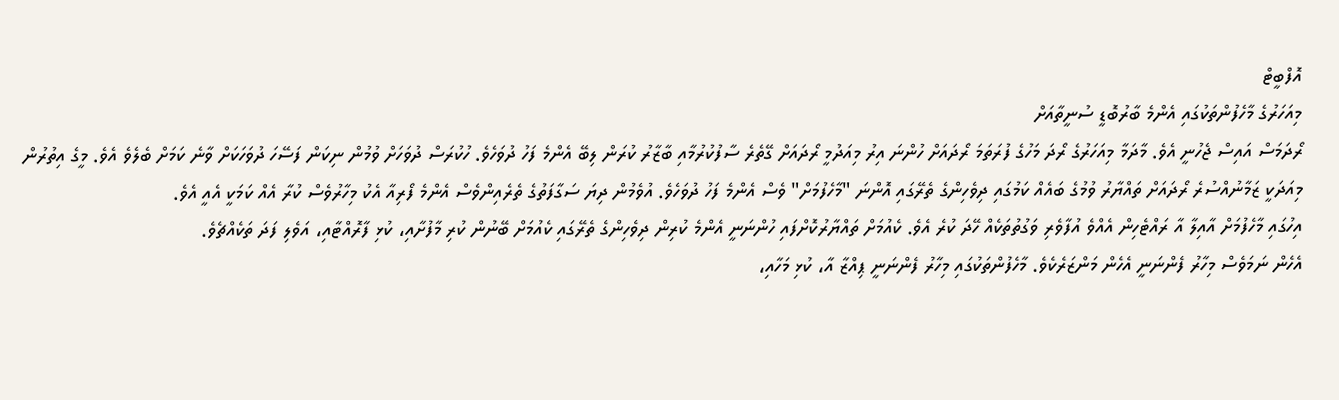އޮފްބީޓް
މިއަހަރުގެ މާހެފުންތަކުގައި އެންމެ ބާރުބޮޑީ ސުނީތާއަށް
ރޯދަމަސް އައިސް ޖެހުނީ އެވެ. މާދަމާ މިއަހަރުގެ ރޯދަ މަހުގެ ފުރަތަމަ ރޯދައަށް ހުންނަ އިރު މިއަދުމީ ރޯދައަށް ގޭތެރެ ސާފުކުރުމާއި ބާޒާރު ކުރަން ލިބޭ އެންމެ ފަހު ދުވަހެވެ. ހުކުރަސް ދުވަހަށް ވުމުން ނިކަން ފަސޭހަ ދުވަހަކަށް ވާނެ ކަމަށް ބެލެވެ އެވެ. މީގެ އިތުރުން މިއަދަކީ ޒަމާނުއްސުރެ ރޯދައަށް ތައްޔާރު ވުމުގެ ބައެއް ކަމުގައި ދިވެހިންގެ ތެރޭގައި އޮންނަ "މާހެފުމަށް" ވެސް އެންމެ ފަހު ދުވަހެވެ. އުވެމުން ދިޔަ ސަގާފަތުގެ ތެރެއިންވެސް އެންމެ ފޯރިއާ އެކު މިހާރުވެސް ކުރާ އެއް ކަމަކީ އެއީ އެވެ.
އިހުގައި މާހެފުމަށް އާއިލާ އާ ރައްޓެހިން އެއްވެ އުފާވެރި ވަގުތުތަކެއް ހޭދަ ކުރެ އެވެ. ކެއުމަށް ތައްޔާރުކޮށްފައި ހުންނަނީ އެންމެ ކުރިން ދިވެހިންގެ ތެރޭގައި ކެއުމަށް ބޭނުން ކުރި މާފުށާއި، ކުޅި ފާރޮއްޓާއި، އަވެލި ފަދަ ތަކެއްޗެވެ.
އެހެން ނަމަވެސް މިހާރު ފެންނަނީ އެހެން މަންޒަރެކެވެ. މާހެފުންތަކުގައި މިހާރު ފެންނަނީ ޕިއްޒާ އާ، ކުޅި މަހާއި،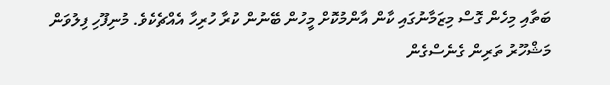ބަތާއި މިހެން ގޮސް މިޒަމާނުގައި ކާން އާންމުކޮށް މީހުން ބޭނުން ކުރާ ހުރިހާ އެއްޗެކެވެ. މުނިފޫހި ފިލުވަން މަޝްހޫރު ތަރިން ގެނެސްގެން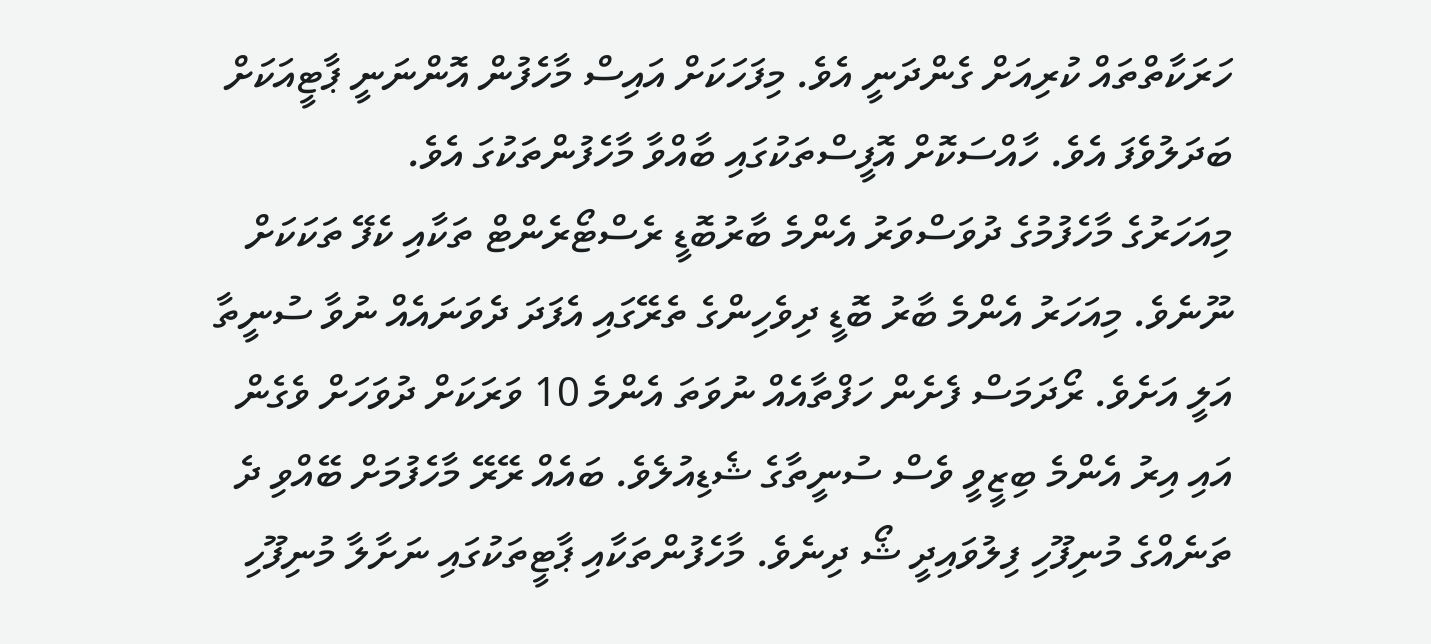ހަރަކާތްތައް ކުރިއަށް ގެންދަނީ އެވެ. މިފަހަކަށް އައިސް މާހެފުން އޮންނަނީ ޕާޓީއަކަށް ބަދަލުވެފަ އެވެ. ހާއްސަކޮށް އޮފީސްތަކުގައި ބާއްވާ މާހެފުންތަކުގަ އެވެ.
މިއަހަރުގެ މާހެފުމުގެ ދުވަސްވަރު އެންމެ ބާރުބޮޑީ ރެސްޓޯރެންޓް ތަކާއި ކެފޭ ތަކަކަށް ނޫނެވެ. މިއަހަރު އެންމެ ބާރު ބޮޑީ ދިވެހިންގެ ތެރޭގައި އެފަދަ ދެވަނައެއް ނުވާ ސުނީތާ އަލީ އަށެވެ. ރޯދަމަސް ފެށެން ހަފްތާއެއް ނުވަތަ އެންމެ 10 ވަރަކަށް ދުވަހަށް ވެގެން އައި އިރު އެންމެ ބިޒީވީ ވެސް ސުނީތާގެ ޝެޑިއުލެވެ. ބައެއް ރޭރޭ މާހެފުމަށް ބޭއްވި ދެ ތަނެއްގެ މުނިފޫހި ފިލުވައިދީ ޝޯ ދިނެވެ. މާހެފުންތަކާއި ޕާޓީތަކުގައި ނަށާލާ މުނިފޫހި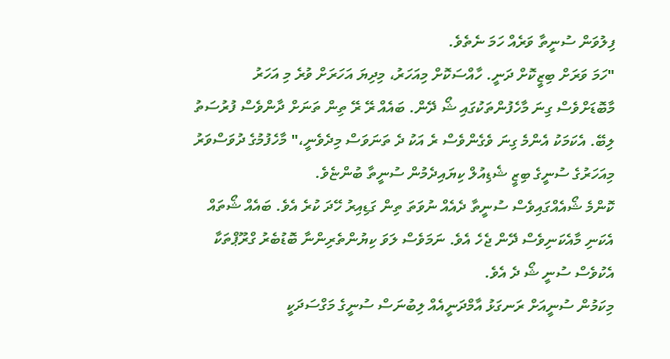ފިލުވަން ސުނީތާ ވަރެއް ހަމަ ނެތެވެ.
"ހަމަ ވަރަށް ބިޒީކޮށް ދަނީ. ހާއްސަކޮށް މިއަހަރު، މިދިޔަ އަހަރަށް ވުރެ މި އަހަރު މާބޮޑަށްވެސް ގިނަ މާހެފުންތަކުގައި ޝޯ ދޭން. ބައެއް ރޭ ރޭ ތިން ތަނަށް ދާންވެސް ފުރުސަތު ލިބޭ. އެކަމަކު އެންމެ ގިނަ ވެގެންވެސް ރެ އަކު ދެ ތަނަވަސް މިދެވެނީ،" މާހެފުމުގެ ދުވަސްވަރު މިއަހަރުގެ ސުނީގެ ބިޒީ ޝެޑިއުލް ކިޔައިދެމުން ސުނީތާ ބުންޏެވެ.
ކޮންމެ ޝޯއެއްގައިވެސް ސުނީތާ ދެއެއް ނުވަތަ ތިން ގަޑިއިރު ހޭދަ ކުރެ އެވެ. ބައެއް ޝޯތައް އެކަނި މާއެކަނިވެސް ދޭން ޖެހެ އެވެ. ނަމަވެސް ލަވަ ކިޔުންތެރިންނާ ބޮޑުބެރު ގްރޫޕްތަކާ އެކުވެސް ސުނީ ޝޯ ދެ އެވެ.
މިކަމުން ސުނީއަށް ރަނގަޅު އާމްދަނީއެއް ލިބުނަސް ސުނީގެ މަގްސަދަކީ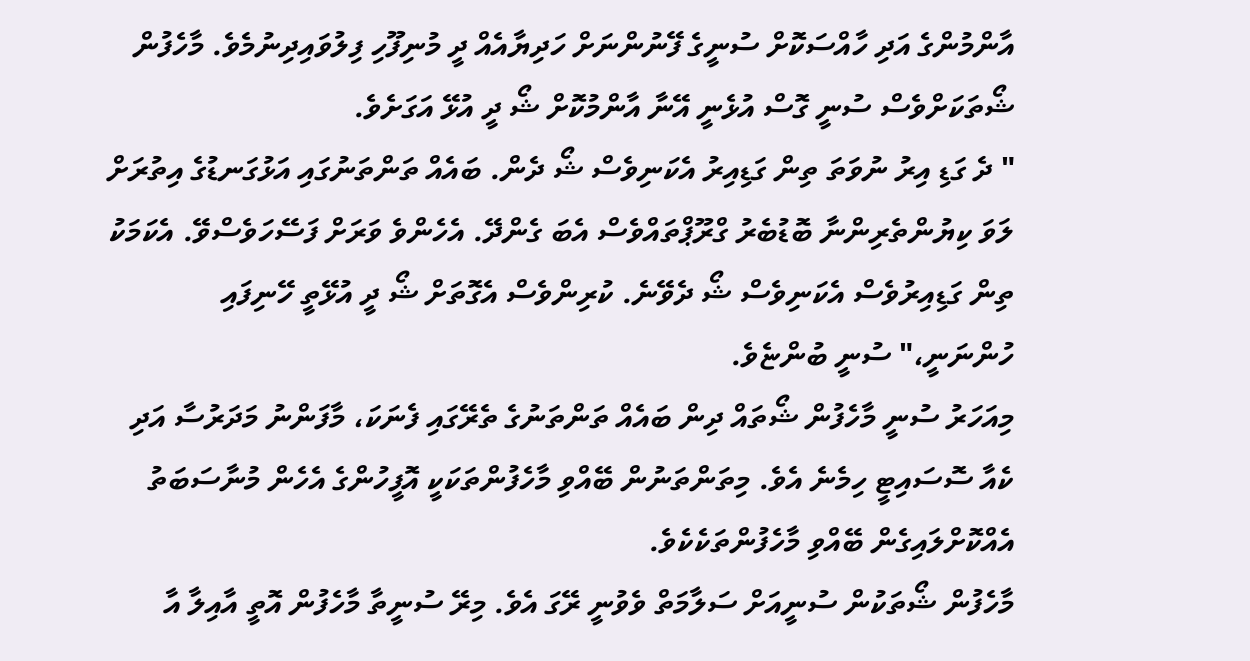އާންމުންގެ އަދި ހާއްސަކޮށް ސުނީގެ ފޭނުންނަށް ހަދިޔާއެއް ދީ މުނިފޫހި ފިލުވައިދިނުމެވެ. މާހެފުން ޝޯތަކަށްވެސް ސުނީ ގޮސް އުޅެނީ އޭނާ އާންމުކޮށް ޝޯ ދީ އުޅޭ އަގަށެވެ.
" ދެ ގަޑި އިރު ނުވަތަ ތިން ގަޑިއިރު އެކަނިވެސް ޝޯ ދެން. ބައެއް ތަންތަނުގައި އަޅުގަނޑުގެ އިތުރަށް ލަވަ ކިޔުންތެރިންނާ ބޮޑުބެރު ގްރޫޕްތައްވެސް އެބަ ގެންދޭ. އެހެންވެ ވަރަށް ފަސޭހަވެސްވޭ. އެކަމަކު ތިން ގަޑިއިރުވެސް އެކަނިވެސް ޝޯ ދެވޭނެ. ކުރިންވެސް އެގޮތަށް ޝޯ ދީ އުޅޭތީ ހޭނިފައި ހުންނަނީ،" ސުނީ ބުންޏެވެ.
މިއަހަރު ސުނީ މާހެފުން ޝޯތައް ދިން ބައެއް ތަންތަނުގެ ތެރޭގައި ފެނަކަ، މާފަންނު މަދަރުސާ އަދި ކެއާ ސޮސައިޓީ ހިމެނެ އެވެ. މިތަންތަނުން ބޭއްވި މާހެފުންތަކަކީ އޮފީހުންގެ އެހެން މުނާސަބަތު އެއްކޮށްލައިގެން ބޭއްވި މާހެފުންތަކެކެވެ.
މާހެފުން ޝޯތަކުން ސުނީއަށް ސަލާމަތް ވެވުނީ ރޭގަ އެވެ. މިރޭ ސުނީތާ މާހެފުން އޮތީ އާއިލާ އާ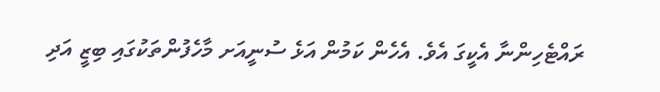ރައްޓެހިންނާ އެކީގަ އެވެ. އެހެން ކަމުން އަޅެ ސުނީއަށ މާހެފުންތަކުގައި ބިޒީ އަދި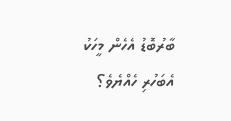ބާރުބޮޑު އެހެން މީހަކު އެބަހުރި ހެއްޔެވެ؟